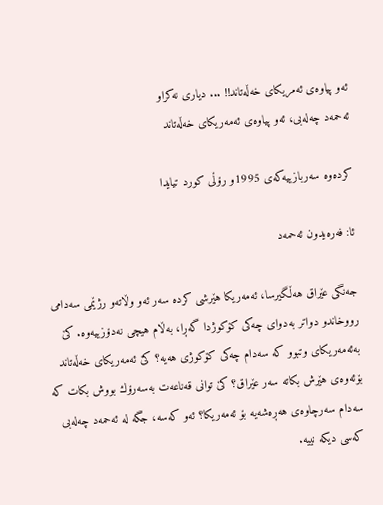ئەو پیاوەی ئەمریکای خەڵەتاند!! ... دیاری نه‌کراو
ئه‌حمه‌د چه‌له‌بی، ئه‌و پیاوه‌ی ئه‌مه‌ریكای خه‌ڵه‌تاند

كرده‌وه‌ سه‌ربازییه‌كه‌ی 1995و رۆڵی كورد تیایدا

ئا: فه‌ره‌یدون ئه‌حمه‌د

جه‌نگی عێراق هه‌ڵگیرسا، ئه‌مه‌ریكا هێرشی كرده‌ سه‌ر ئه‌و وڵاته‌‌و رژێمی سه‌دامی رووخاند‌و دواتر به‌دوای چه‌كی كۆكوژدا گه‌ڕا، به‌ڵام هیچی نه‌دۆزییه‌وه‌. كێ به‌ئه‌مه‌ریكای وتبوو كه‌ سه‌دام چه‌كی كۆكوژی هه‌یه‌؟ كێ ئه‌مه‌ریكای خه‌ڵه‌تاند بۆئه‌وه‌ی هێرش بكاته‌ سه‌ر عێراق؟ كێ توانی قه‌ناعه‌ت به‌سه‌رۆك بووش بكات كه‌ سه‌دام سه‌رچاوه‌ی هه‌ڕه‌شه‌یه‌ بۆ ئه‌مه‌ریكا؟ ئه‌و كه‌سه‌، جگه‌ له‌ ئه‌حمه‌د چه‌له‌بی كه‌سی دیكه‌ نییه‌.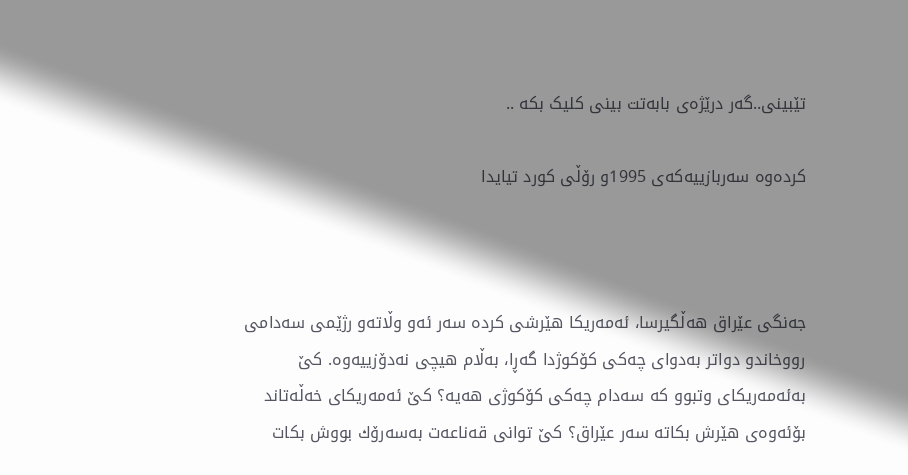تێبینی..گەر درێژەی بابەتت بینی کلیک بکە ..

كرده‌وه‌ سه‌ربازییه‌كه‌ی 1995و رۆڵی كورد تیایدا



جه‌نگی عێراق هه‌ڵگیرسا، ئه‌مه‌ریكا هێرشی كرده‌ سه‌ر ئه‌و وڵاته‌‌و رژێمی سه‌دامی رووخاند‌و دواتر به‌دوای چه‌كی كۆكوژدا گه‌ڕا، به‌ڵام هیچی نه‌دۆزییه‌وه‌. كێ به‌ئه‌مه‌ریكای وتبوو كه‌ سه‌دام چه‌كی كۆكوژی هه‌یه‌؟ كێ ئه‌مه‌ریكای خه‌ڵه‌تاند بۆئه‌وه‌ی هێرش بكاته‌ سه‌ر عێراق؟ كێ توانی قه‌ناعه‌ت به‌سه‌رۆك بووش بكات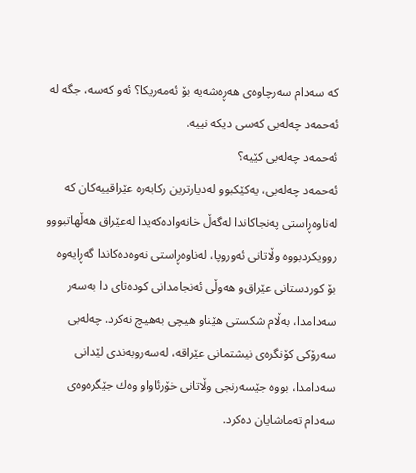كه‌ سه‌دام سه‌رچاوه‌ی هه‌ڕه‌شه‌یه‌ بۆ ئه‌مه‌ریكا؟ ئه‌و كه‌سه‌، جگه‌ له‌ ئه‌حمه‌د چه‌له‌بی كه‌سی دیكه‌ نییه‌.
ئه‌حمه‌د چه‌له‌بی كێیه‌؟
ئه‌حمه‌د چه‌له‌بی، یه‌كێكبوو له‌دیارترین ركابه‌ره‌ عێراقییه‌كان كه‌ له‌ناوه‌ڕاستی په‌نجاكاندا له‌گه‌ڵ خانه‌واده‌كه‌یدا له‌عێراق هه‌ڵهاتبوو‌و روویكردبووه‌ وڵاتانی ئه‌وروپا، له‌ناوه‌ڕاستی نه‌وه‌ده‌كاندا گه‌ڕایه‌وه‌ بۆ كوردستانی عێراق‌و هه‌وڵی ئه‌نجامدانی كوده‌تای دا به‌سه‌ر سه‌دامدا، به‌ڵام شكستی هێناو هیچی به‌هیچ نه‌كرد. چه‌له‌بی سه‌رۆكی كۆنگره‌ی نیشتمانی عێراقه‌، له‌سه‌روبه‌ندی لێدانی سه‌دامدا، بووه‌ جێسه‌رنجی وڵاتانی خۆرئاوا‌و وه‌ك جێگره‌وه‌ی سه‌دام ته‌ماشایان ده‌كرد.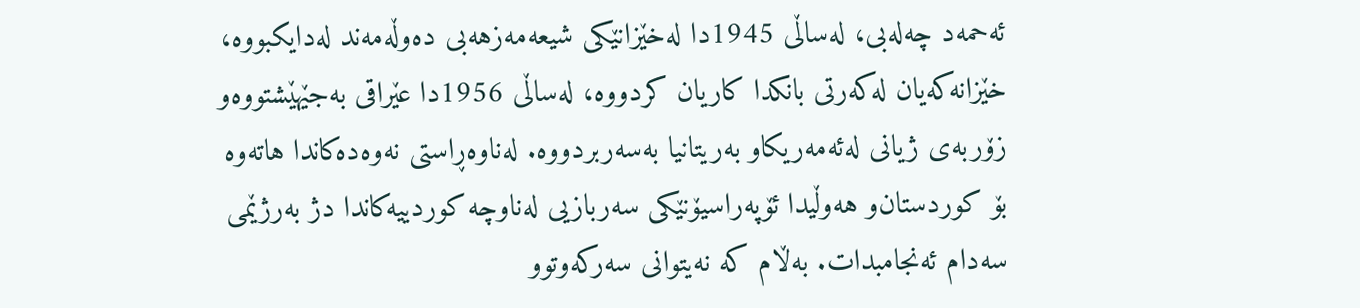ئه‌حمه‌د چه‌له‌بی، له‌ساڵی 1945دا له‌خێزانێكی شیعه‌مه‌زهه‌بی ده‌وڵه‌مه‌ند له‌دایكبووه‌، خێزانه‌كه‌یان له‌كه‌رتی بانكدا كاریان كردووه‌، له‌ساڵی 1956دا عێراقی به‌جێهێشتووه‌‌و زۆربه‌ی ژیانی له‌ئه‌مه‌ریكا‌و به‌ریتانیا به‌سه‌ربردووه‌. له‌ناوه‌ڕاستی نه‌وه‌ده‌كاندا هاته‌وه‌ بۆ كوردستان‌و هه‌وڵیدا ئۆپه‌راسیۆنێكی سه‌ربازیی له‌ناوچه‌ كوردییه‌كاندا دژ به‌رژێمی سه‌دام ئه‌نجامبدات. به‌ڵام كه‌ نه‌یتوانی سه‌ركه‌وتوو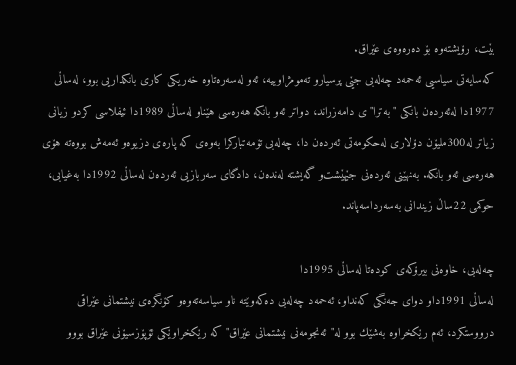بێت، رۆیشته‌وه‌ بۆ ده‌ره‌وه‌ی عێراق.
كه‌سایه‌تی سیاسیی ئه‌حمه‌د چه‌له‌بی جێی پرسیار‌و ته‌مومژاوییه‌، ئه‌و له‌سه‌ره‌تاوه‌ خه‌ریكی كاری بانكداریی بوو، له‌ساڵی 1977دا له‌ئه‌رده‌ن بانكی "به‌ترا"ی دامه‌زراند، دواتر ئه‌و بانكه‌ هه‌ره‌سی هێنا‌و له‌ساڵی 1989دا ئیفلاسی كرد‌و زیانی زیاتر له‌300ملیۆن دۆلاری له‌حكومه‌تی ئه‌رده‌ن دا، چه‌له‌بی تۆمه‌تباركرا به‌وه‌ی كه‌ پاره‌ی دزیوه‌‌و ئه‌مه‌ش بووه‌ته‌ هۆی هه‌ره‌سی ئه‌و بانكه‌. به‌نهێنی ئه‌رده‌نی جێهێشت‌و گه‌یشته‌ له‌نده‌ن، دادگای سه‌ربازیی ئه‌رده‌ن له‌ساڵی 1992دا به‌غیابی، حوكمی 22ساڵ زیندانی به‌سه‌رداسه‌پاند.

چه‌له‌بی، خاوه‌نی بیرۆكه‌ی كوده‌تا له‌ساڵی 1995دا
له‌ساڵی 1991دا‌و دوای جه‌نگی كه‌نداو، ئه‌حمه‌د چه‌له‌بی ده‌كه‌وێته‌ ناو سیاسه‌ته‌وه‌‌و كۆنگره‌ی نیشتمانی عێراقی درووستكرد، ئه‌م رێكخراوه‌ به‌شێك بوو له‌"ئه‌نجومه‌نی نیشتمانی عێراق" كه‌ رێكخراوێكی ئۆپۆزسیۆنی عێراق بوو‌و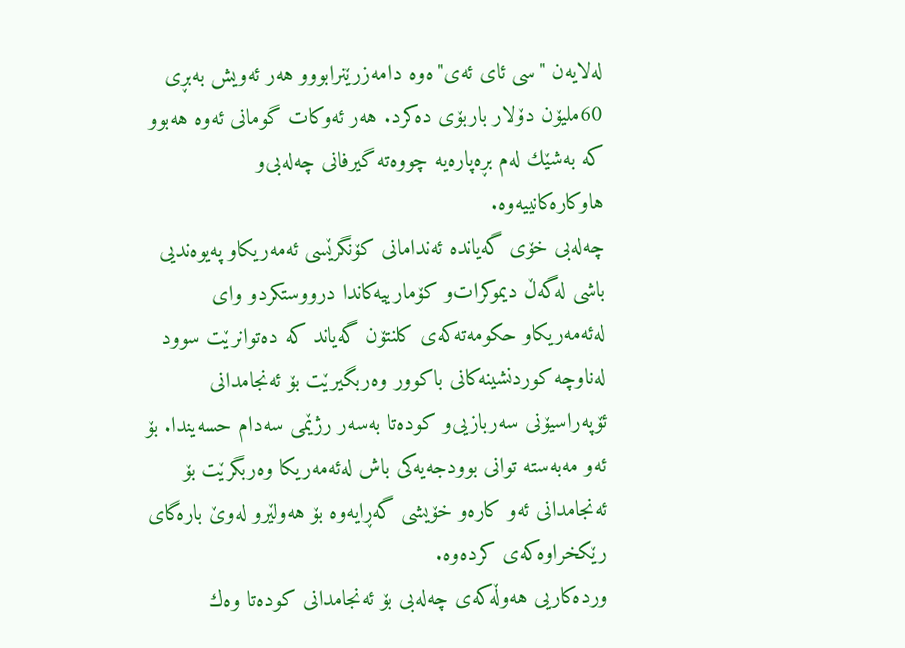له‌لایه‌ن "سی ئای ئه‌ی"ه‌وه‌ دامه‌زرێنرابوو‌و هه‌ر ئه‌ویش به‌بڕی 60ملیۆن دۆلار باربۆی ده‌كرد. هه‌ر ئه‌وكات گومانی ئه‌وه‌ هه‌بوو كه‌ به‌شێك له‌م بڕه‌پاره‌یه‌ چووه‌ته‌ گیرفانی چه‌له‌بی‌و هاوكاره‌كانییه‌وه‌.
چه‌له‌بی خۆی گه‌یانده‌ ئه‌ندامانی كۆنگرێسی ئه‌مه‌ریكا‌و په‌یوه‌ندیی باشی له‌گه‌ڵ دیموكرات‌و كۆمارییه‌كاندا درووستكرد‌و وای له‌ئه‌مه‌ریكا‌و حكومه‌ته‌كه‌ی كلنتۆن گه‌یاند كه‌ ده‌توانرێت سوود له‌ناوچه‌ كوردنشینه‌كانی باكوور وه‌ربگیرێت بۆ ئه‌نجامدانی ئۆپه‌راسیۆنی سه‌ربازیی‌و كوده‌تا به‌سه‌ر رژێمی سه‌دام حسه‌یندا. بۆ ئه‌و مه‌به‌سته‌ توانی بوودجه‌یه‌كی باش له‌ئه‌مه‌ریكا وه‌ربگرێت بۆ ئه‌نجامدانی ئه‌و كاره‌‌و خۆیشی گه‌ڕایه‌وه‌ بۆ هه‌ولێر‌و له‌وێ باره‌گای رێكخراوه‌كه‌ی كرده‌وه‌.
ورده‌كاریی هه‌وڵه‌كه‌ی چه‌له‌بی بۆ ئه‌نجامدانی كوده‌تا وه‌ك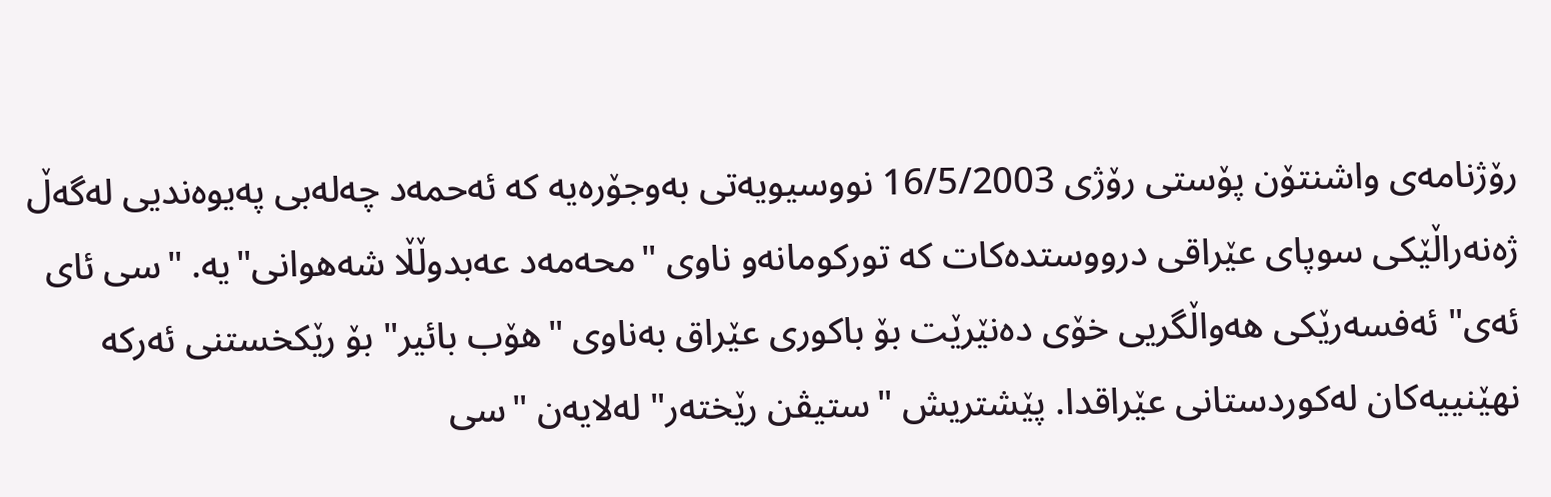رۆژنامه‌ی واشنتۆن پۆستی رۆژی 16/5/2003 نووسیویه‌تی به‌وجۆره‌یه‌ كه‌ ئه‌حمه‌د چه‌له‌بی په‌یوه‌ندیی له‌گه‌ڵ ژه‌نه‌راڵێكی سوپای عێراقی درووستده‌كات كه‌ توركومانه‌‌و ناوی "محه‌مه‌د عه‌بدوڵڵا شه‌هوانی"یه‌. "سی ئای ئه‌ی" ئه‌فسه‌رێكی هه‌واڵگریی خۆی ده‌نێرێت بۆ باكوری عێراق به‌ناوی "هۆب بائیر" بۆ رێكخستنی ئه‌ركه‌ نهێنییه‌كان له‌كوردستانی عێراقدا. پێشتریش "ستیڤن رێخته‌ر" له‌لایه‌ن "سی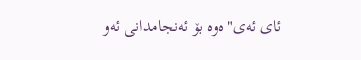ئای ئه‌ی"ه‌وه‌ بۆ ئه‌نجامدانی ئه‌و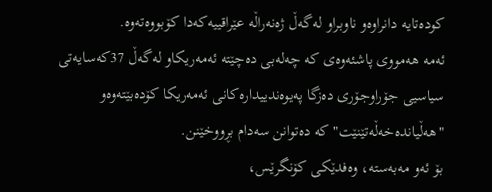كوده‌تایه‌ دانراوه‌‌و ناوبراو له‌گه‌ڵ ژه‌نه‌راڵه‌ عێراقییه‌كه‌دا كۆبووه‌ته‌وه‌.
ئه‌مه‌ هه‌مووی پاشئه‌وه‌ی كه‌ چه‌له‌بی ده‌چێته‌ ئه‌مه‌ریكا‌و له‌گه‌ڵ 37كه‌سایه‌تی سیاسیی جۆراوجۆری ده‌زگا په‌یوه‌ندییداره‌كانی ئه‌مه‌ریكا كۆده‌بێته‌وه‌‌و "هه‌ڵیانده‌خه‌ڵه‌تێنێت" كه‌ ده‌توانن سه‌دام بڕووخێنن.
بۆ ئه‌و مه‌به‌سته‌، وه‌فدێكی كۆنگرێس،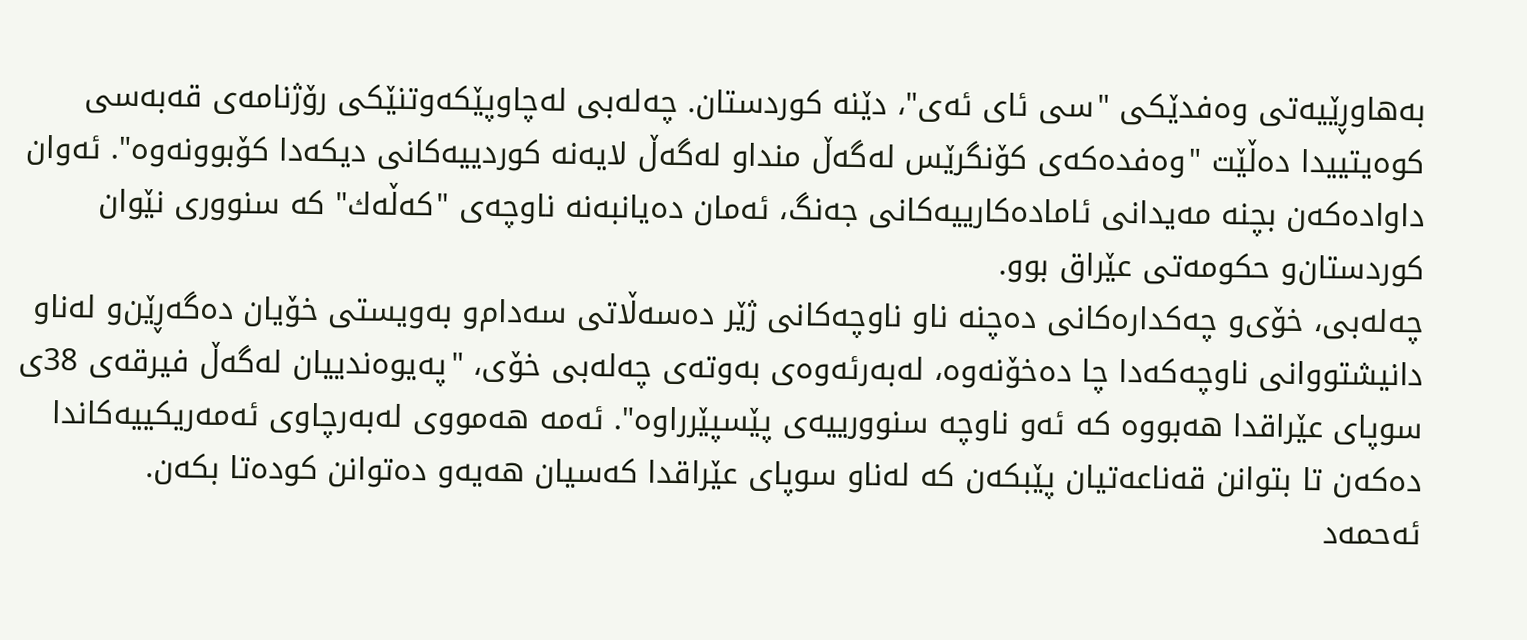به‌هاوڕێیه‌تی وه‌فدێكی "سی ئای ئه‌ی"، دێنه‌ كوردستان. چه‌له‌بی له‌چاوپێكه‌وتنێكی رۆژنامه‌ی قه‌به‌سی كوه‌یتییدا ده‌ڵێت "وه‌فده‌كه‌ی كۆنگرێس له‌گه‌ڵ مندا‌و له‌گه‌ڵ لایه‌نه‌ كوردییه‌كانی دیكه‌دا كۆبوونه‌وه‌". ئه‌وان داواده‌كه‌ن بچنه‌ مه‌یدانی ئاماده‌كارییه‌كانی جه‌نگ، ئه‌مان ده‌یانبه‌نه‌ ناوچه‌ی "كه‌ڵه‌ك" كه‌ سنووری نێوان كوردستان‌و حكومه‌تی عێراق بوو.
چه‌له‌بی، خۆی‌و چه‌كداره‌كانی ده‌چنه‌ ناو ناوچه‌كانی ژێر ده‌سه‌ڵاتی سه‌دام‌و به‌ویستی خۆیان ده‌گه‌ڕێن‌و له‌ناو دانیشتووانی ناوچه‌كه‌دا چا ده‌خۆنه‌وه‌، له‌به‌رئه‌وه‌ی به‌وته‌ی چه‌له‌بی خۆی، "په‌یوه‌ندییان له‌گه‌ڵ فیرقه‌ی 38ی سوپای عێراقدا هه‌بووه‌ كه‌ ئه‌و ناوچه‌ سنوورییه‌ی پێسپێرراوه‌". ئه‌مه‌ هه‌مووی له‌به‌رچاوی ئه‌مه‌ریكییه‌كاندا ده‌كه‌ن تا بتوانن قه‌ناعه‌تیان پێبكه‌ن كه‌ له‌ناو سوپای عێراقدا كه‌سیان هه‌یه‌‌و ده‌توانن كوده‌تا بكه‌ن.
ئه‌حمه‌د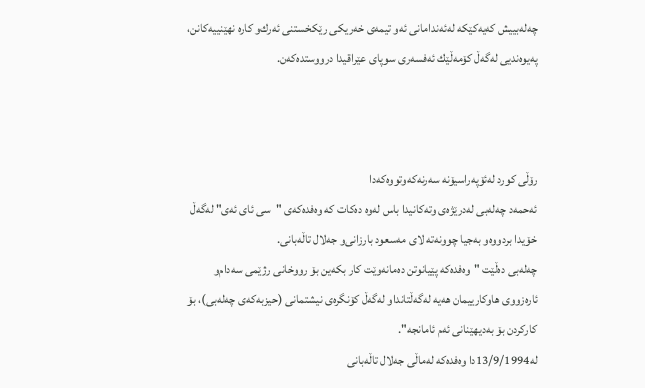چه‌له‌بییش كه‌یه‌كێكه‌ له‌ئه‌ندامانی ئه‌و تیمه‌ی خه‌ریكی رێكخستنی ئه‌رك‌و كاره‌ نهێنییه‌كانن، په‌یوه‌ندیی له‌گه‌ڵ كۆمه‌ڵێك ئه‌فسه‌ری سوپای عێراقیدا درووستده‌كه‌ن.



رۆڵی كورد له‌ئۆپه‌راسیۆنه‌ سه‌رنه‌كه‌وتووه‌كه‌دا
ئه‌حمه‌د چه‌له‌بی له‌درێژه‌ی وته‌كانیدا باس له‌وه‌ ده‌كات كه‌ وه‌فده‌كه‌ی "سی ئای ئه‌ی" له‌گه‌ڵ خۆیدا بردووه‌‌و به‌جیا چوونه‌ته‌ لای مه‌سعود بارزانی‌و جه‌لال تاڵه‌بانی.
چه‌له‌بی ده‌ڵێت "وه‌فده‌كه‌ پێیانوتن ده‌مانه‌وێت كار بكه‌ین بۆ رووخانی رژێمی سه‌دام‌و ئاره‌زووی هاوكارییمان هه‌یه‌ له‌گه‌ڵتاندا‌و له‌گه‌ڵ كۆنگره‌ی نیشتمانی (حیزبه‌كه‌ی چه‌له‌بی)، بۆ كاركردن بۆ به‌دیهێنانی ئه‌م ئامانجه‌".
له‌13/9/1994دا وه‌فده‌كه‌ له‌ماڵی جه‌لال تاڵه‌بانی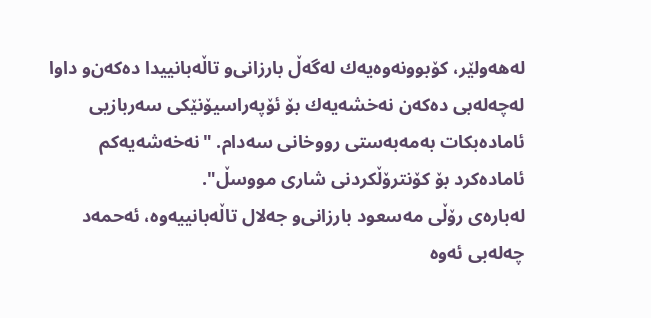له‌هه‌ولێر، كۆبوونه‌وه‌یه‌ك له‌گه‌ڵ بارزانی‌و تاڵه‌بانییدا ده‌كه‌ن‌و داوا له‌چه‌له‌بی ده‌كه‌ن نه‌خشه‌یه‌ك بۆ ئۆپه‌راسیۆنێكی سه‌ربازیی ئاماده‌بكات به‌مه‌به‌ستی رووخانی سه‌دام. "نه‌خه‌شه‌یه‌كم ئاماده‌كرد بۆ كۆنترۆڵكردنی شاری مووسڵ".
له‌باره‌ی رۆڵی مه‌سعود بارزانی‌و جه‌لال تاڵه‌بانییه‌وه‌، ئه‌حمه‌د چه‌له‌بی ئه‌وه‌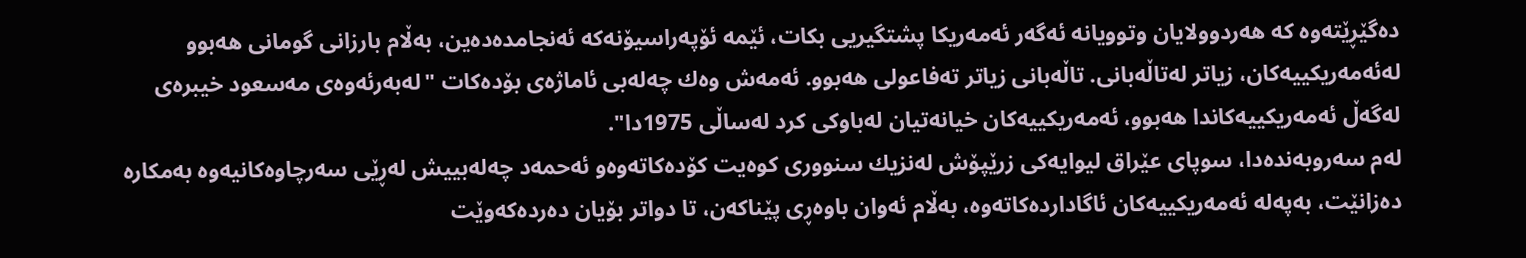ده‌گێڕێته‌وه‌ كه‌ هه‌ردوولایان وتوویانه‌ ئه‌گه‌ر ئه‌مه‌ریكا پشتگیریی بكات، ئێمه‌ ئۆپه‌راسیۆنه‌كه‌ ئه‌نجامده‌ده‌ین، به‌ڵام بارزانی گومانی هه‌بوو له‌ئه‌مه‌ریكییه‌كان، زیاتر له‌تاڵه‌بانی. تاڵه‌بانی زیاتر ته‌فاعولی هه‌بوو. ئه‌مه‌ش وه‌ك چه‌له‌بی ئاماژه‌ی بۆده‌كات "له‌به‌رئه‌وه‌ی مه‌سعود خیبره‌ی له‌گه‌ڵ ئه‌مه‌ریكییه‌كاندا هه‌بوو، ئه‌مه‌ریكییه‌كان خیانه‌تیان له‌باوكی كرد له‌ساڵی 1975دا".
له‌م سه‌روبه‌نده‌دا، سوپای عێراق لیوایه‌كی زرێپۆش له‌نزیك سنووری كوه‌یت كۆده‌كاته‌وه‌‌و ئه‌حمه‌د چه‌له‌بییش له‌ڕێی سه‌رچاوه‌كانیه‌وه‌ به‌مكاره‌ ده‌زانێت، به‌په‌له‌ ئه‌مه‌ریكییه‌كان ئاگادارده‌كاته‌وه‌، به‌ڵام ئه‌وان باوه‌ڕی پێناكه‌ن، تا دواتر بۆیان ده‌رده‌كه‌وێت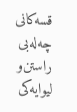قسه‌كانی چه‌له‌بی راستن‌و لیوایه‌كی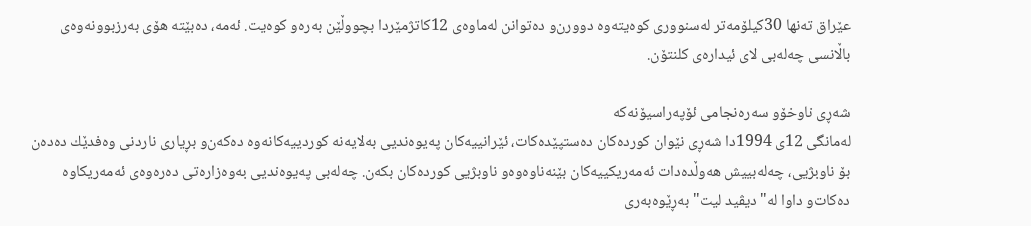عێراق ته‌نها 30كیلۆمه‌تر له‌سنووری كوه‌یته‌وه‌ دوورن‌و ده‌توانن له‌ماوه‌ی 12كاتژمێردا بچووڵێن به‌ره‌و كوه‌یت. ئه‌مه‌، ده‌بێته‌ هۆی به‌رزبوونه‌وه‌ی باڵانسی چه‌له‌بی لای ئیداره‌ی كلنتۆن.

شه‌ڕی ناوخۆ‌و سه‌ره‌نجامی ئۆپه‌راسیۆنه‌كه‌
له‌مانگی 12ی 1994دا شه‌ڕی نێوان كورده‌كان ده‌ستپێده‌كات، ئێرانییه‌كان په‌یوه‌ندیی به‌لایه‌نه‌ كوردییه‌كانه‌وه‌ ده‌كه‌ن‌و بڕیاری ناردنی وه‌فدێك ده‌ده‌ن بۆ ناوبژیی، چه‌له‌بییش هه‌وڵده‌دات ئه‌مه‌ریكییه‌كان بێنه‌ناوه‌وه‌‌و ناوبژیی كورده‌كان بكه‌ن. چه‌له‌بی په‌یوه‌ندیی به‌وه‌زاره‌تی ده‌ره‌وه‌ی ئه‌مه‌ریكاوه‌ ده‌كات‌و داوا له‌"دیڤید لیت" به‌ڕێوه‌به‌ری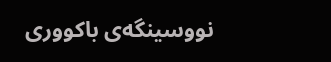نووسینگه‌ی باكووری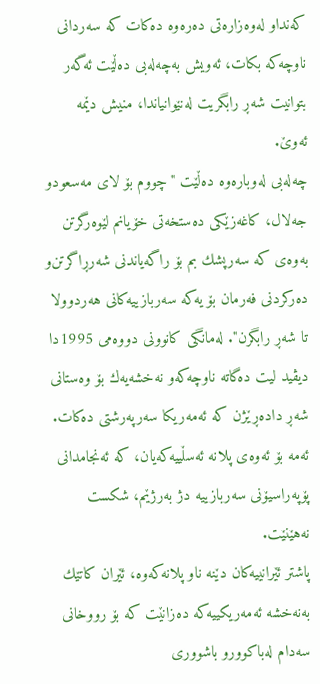كه‌نداو له‌وه‌زاره‌تی ده‌ره‌وه‌ ده‌كات كه‌ سه‌ردانی ناوچه‌كه‌ بكات، ئه‌ویش به‌چه‌له‌بی ده‌ڵێت ئه‌گه‌ر بتوانیت شه‌ڕ رابگریت له‌نێوانیاندا، منیش دێمه‌ ئه‌وێ.
چه‌له‌بی له‌وباره‌وه‌ ده‌ڵێت "چووم بۆ لای مه‌سعود‌و جه‌لال، كاغه‌زێكی ده‌ستخه‌تی خۆیانم لێوه‌رگرتن به‌وه‌ی كه‌ سه‌رپشك بم بۆ راگه‌یاندنی شه‌رڕاگرتن‌و ده‌ركردنی فه‌رمان بۆ یه‌كه‌ سه‌ربازییه‌كانی هه‌ردوولا تا شه‌ڕ رابگرن". له‌مانگی كانوونی دووه‌می 1995دا دیڤید لیت ده‌گاته‌ ناوچه‌كه‌‌و نه‌خشه‌یه‌ك بۆ وه‌ستانی شه‌ڕ داده‌ڕێژن كه‌ ئه‌مه‌ریكا سه‌رپه‌رشتی ده‌كات. ئه‌مه‌ بۆ ئه‌وه‌ی پلانه‌ ئه‌سڵییه‌كه‌یان، كه‌ ئه‌نجامدانی پۆپه‌راسیۆنی سه‌ربازییه‌ دژ به‌رژێم، شكست نه‌هێنێت.
پاشتر ئێرانییه‌كان دێنه‌ ناو پلانه‌كه‌وه‌، ئێران كاتێك به‌نه‌خشه‌ ئه‌مه‌ریكییه‌كه‌ ده‌زانێت كه‌ بۆ رووخانی سه‌دام له‌باكوور‌و باشووری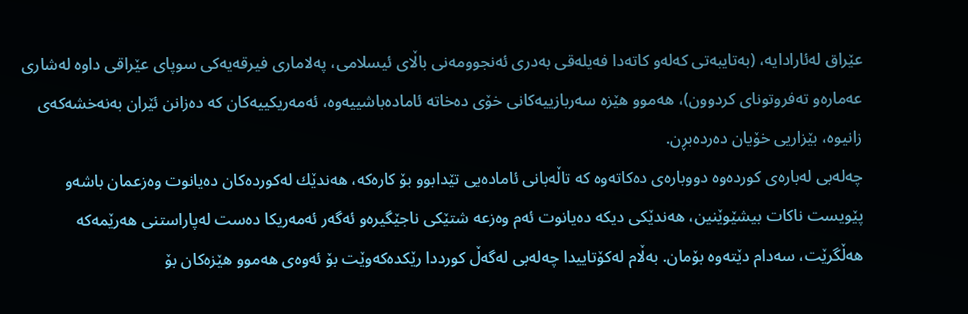عێراق له‌ئارادایه‌، (به‌تایبه‌تی كه‌له‌و كاته‌دا فه‌یله‌قی به‌دری ئه‌نجوومه‌نی باڵای ئیسلامی، په‌لاماری فیرقه‌یه‌كی سوپای عێراقی داوه‌ له‌شاری عه‌ماره‌‌و ته‌فروتونای كردوون)، هه‌موو هێزه‌ سه‌ربازییه‌كانی خۆی ده‌خاته‌ ئاماده‌باشییه‌وه‌، ئه‌مه‌ریكییه‌كان كه‌ ده‌زانن ئێران به‌نه‌خشه‌كه‌ی زانیوه‌، بێزاریی خۆیان ده‌رده‌بڕن.
چه‌له‌بی له‌باره‌ی كورده‌وه‌ دووباره‌ی ده‌كاته‌وه‌ كه‌ تاڵه‌بانی ئاماده‌یی تێدابوو بۆ كاره‌كه‌، هه‌ندێك له‌كورده‌كان ده‌یانوت وه‌زعمان باشه‌‌و پێویست ناكات بیشێوێنین، هه‌ندێكی دیكه‌ ده‌یانوت ئه‌م وه‌زعه‌ شتێكی ناجێگیره‌‌و ئه‌گه‌ر ئه‌مه‌ریكا ده‌ست له‌پاراستنی هه‌رێمه‌كه‌ هه‌ڵگرێت، سه‌دام دێته‌وه‌ بۆمان. به‌ڵام له‌كۆتاییدا چه‌له‌بی له‌گه‌ڵ كورددا رێكده‌كه‌وێت بۆ ئه‌وه‌ی هه‌موو هێزه‌كان بۆ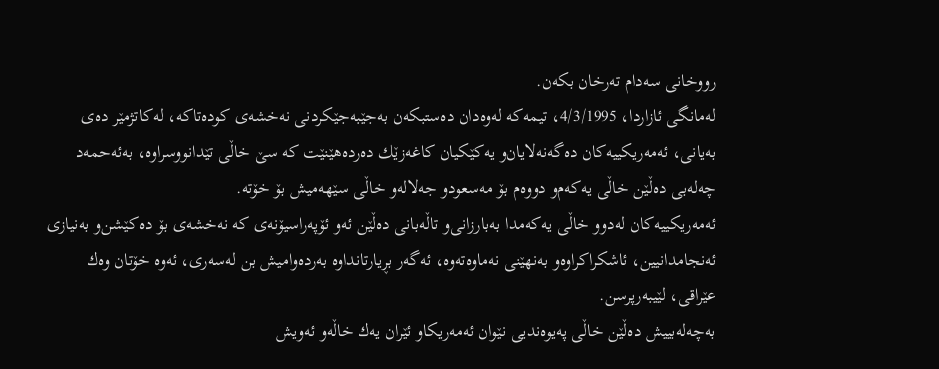رووخانی سه‌دام ته‌رخان بكه‌ن.
له‌مانگی ئازاردا، 4/3/1995، تیمه‌كه‌ له‌وه‌دان ده‌ستبكه‌ن به‌جێبه‌جێكردنی نه‌خشه‌ی كوده‌تاكه‌، له‌كاتژمێر ده‌ی به‌یانی، ئه‌مه‌ریكییه‌كان ده‌گه‌نه‌لایان‌و یه‌كێكیان كاغه‌زێك ده‌رده‌هێنێت كه‌ سێ خاڵی تێدانووسراوه‌، به‌ئه‌حمه‌د چه‌له‌بی ده‌ڵێن خاڵی یه‌كه‌م‌و دووه‌م بۆ مه‌سعود‌و جه‌لاله‌‌و خاڵی سێهه‌میش بۆ خۆته‌.
ئه‌مه‌ریكییه‌كان له‌دوو خاڵی یه‌كه‌مدا به‌بارزانی‌و تاڵه‌بانی ده‌ڵێن ئه‌و ئۆپه‌راسیۆنه‌ی كه‌ نه‌خشه‌ی بۆ ده‌كێشن‌و به‌نیازی ئه‌نجامدانیین، ئاشكراكراوه‌‌و به‌نهێنی نه‌ماوه‌ته‌وه‌، ئه‌گه‌ر بڕیارتانداوه‌ به‌رده‌وامیش بن له‌سه‌ری، ئه‌وه‌ خۆتان وه‌ك عێراقی، لێیبه‌رپرسن.
به‌چه‌له‌بییش ده‌ڵێن خاڵی په‌یوه‌ندیی نێوان ئه‌مه‌ریكا‌و ئێران یه‌ك خاڵه‌‌و ئه‌ویش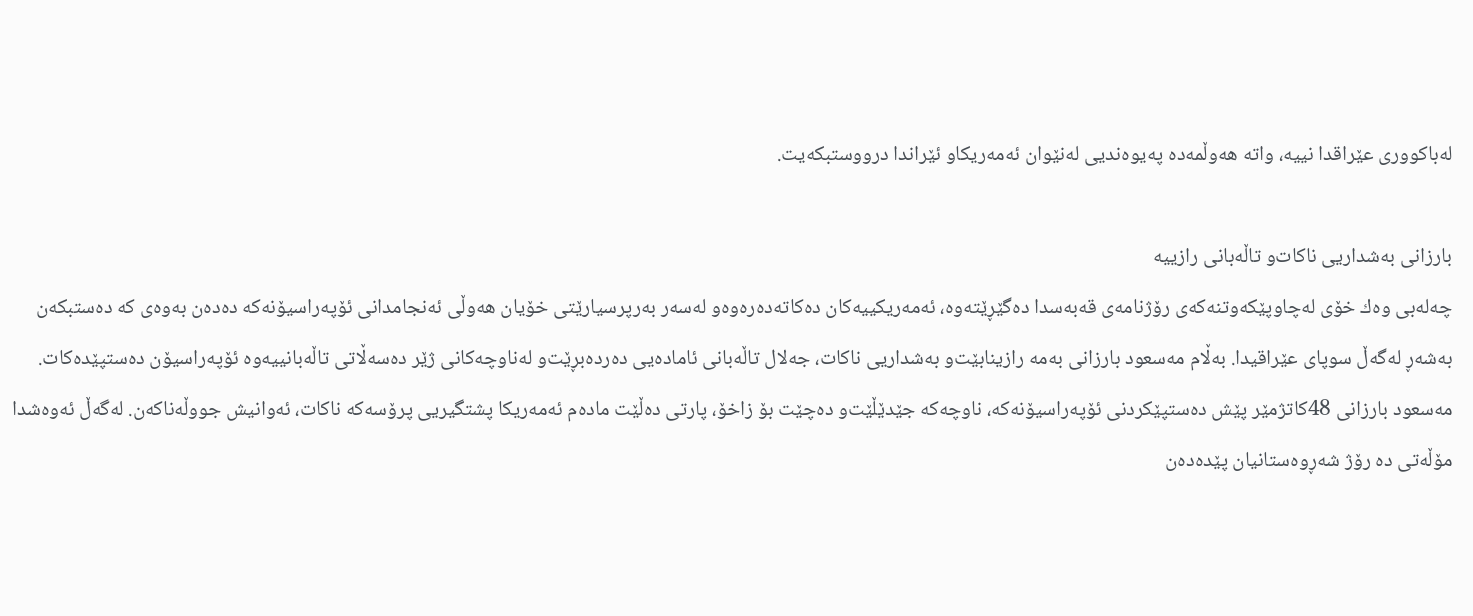له‌باكووری عێراقدا نییه‌، واته‌ هه‌وڵمه‌ده‌ په‌یوه‌ندیی له‌نێوان ئه‌مه‌ریكا‌و ئێراندا درووستبكه‌یت.

بارزانی به‌شداریی ناكات‌و تاڵه‌بانی رازییه‌
چه‌له‌بی وه‌ك خۆی له‌چاوپێكه‌وتنه‌كه‌ی رۆژنامه‌ی قه‌به‌سدا ده‌گێڕێته‌وه‌، ئه‌مه‌ریكییه‌كان ده‌كاته‌ده‌ره‌وه‌‌و له‌سه‌ر به‌رپرسیارێتی خۆیان هه‌وڵی ئه‌نجامدانی ئۆپه‌راسیۆنه‌كه‌ ده‌ده‌ن به‌وه‌ی كه‌ ده‌ستبكه‌ن به‌شه‌ڕ له‌گه‌ڵ سوپای عێراقیدا. به‌ڵام مه‌سعود بارزانی به‌مه‌ رازینابێت‌و به‌شداریی ناكات، جه‌لال تاڵه‌بانی ئاماده‌یی ده‌رده‌بڕێت‌و له‌ناوچه‌كانی ژێر ده‌سه‌ڵاتی تاڵه‌بانییه‌وه‌ ئۆپه‌راسیۆن ده‌ستپێده‌كات.
مه‌سعود بارزانی 48كاتژمێر پێش ده‌ستپێكردنی ئۆپه‌راسیۆنه‌كه‌، ناوچه‌كه‌ جێدێڵێت‌و ده‌چێت بۆ زاخۆ، پارتی ده‌ڵێت ماده‌م ئه‌مه‌ریكا پشتگیریی پرۆسه‌كه‌ ناكات، ئه‌وانیش جووڵه‌ناكه‌ن. له‌گه‌ڵ ئه‌وه‌شدا مۆڵه‌تی ده‌ رۆژ شه‌ڕوه‌ستانیان پێده‌ده‌ن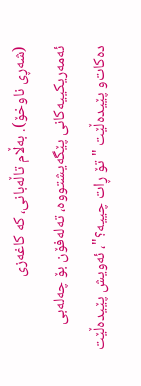(شه‌ڕی ناوخۆ). به‌ڵام تاڵه‌بانی، كه‌ كاغه‌زی ئه‌مه‌ریكییه‌كانی پێگه‌یشتووه‌، ته‌له‌فۆن بۆ چه‌له‌بی ده‌كات‌و پێیده‌ڵێت "تۆ ڕات چییه‌؟"، ئه‌ویش پێیده‌ڵێت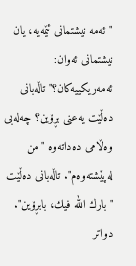"ئه‌مه‌ نیشتمانی ئێمه‌یه‌، یان نیشتمانی ئه‌وان: ئه‌مه‌ریكییه‌كان؟" تاڵه‌بانی ده‌ڵێت یه‌عنی بڕۆین؟ چه‌له‌بی وه‌ڵامی ده‌داته‌وه‌ "من له‌پێشته‌وه‌م". تاڵه‌بانی ده‌ڵێت "بارك الله فیك، بابڕۆین".
دواتر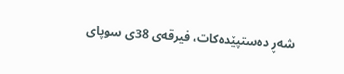شه‌ڕ ده‌ستپێده‌كات، فیرقه‌ی 38ی سوپای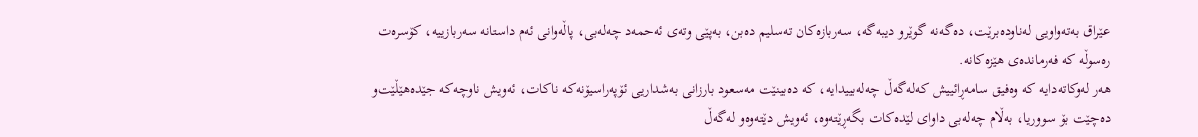عێراق به‌ته‌واویی له‌ناوده‌برێت، ده‌گه‌نه‌ گوێر‌و دیبه‌گه‌، سه‌ربازه‌كان ته‌سلیم ده‌بن، به‌پێی وته‌ی ئه‌حمه‌د چه‌له‌بی، پاڵه‌وانی ئه‌م داستانه‌ سه‌ربازییه‌، كۆسره‌ت ره‌سوڵه‌ كه‌ فه‌رمانده‌ی هێزه‌كانه‌.
هه‌ر له‌وكاته‌دایه‌ كه‌ وه‌فیق سامه‌ڕائییش كه‌له‌گه‌ڵ چه‌له‌بییدایه‌، كه‌ ده‌بینێت مه‌سعود بارزانی به‌شداریی ئۆپه‌راسیۆنه‌كه‌ ناكات، ئه‌ویش ناوچه‌كه‌ جێده‌هێڵێت‌و ده‌چێت بۆ سووریا، به‌ڵام چه‌له‌بی داوای لێده‌كات بگه‌ڕێته‌وه‌، ئه‌ویش دێته‌وه‌‌و له‌گه‌ڵ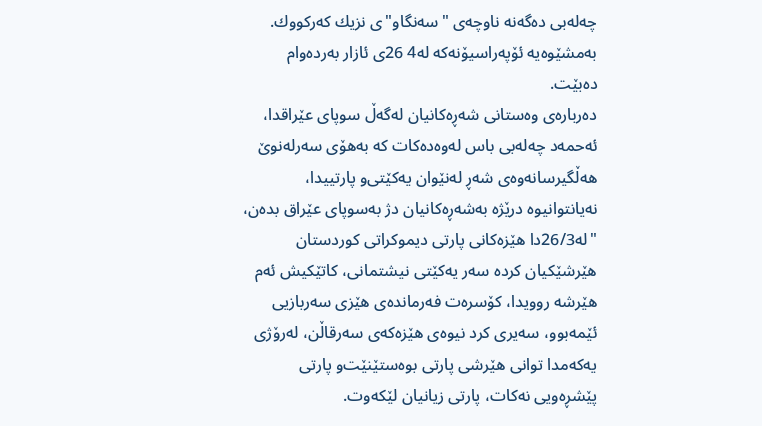چه‌له‌بی ده‌گه‌نه‌ ناوچه‌ی "سه‌نگاو"ی نزیك كه‌ركووك. به‌مشێوه‌یه‌ ئۆپه‌راسیۆنه‌كه‌ له‌4 26ی ئازار به‌رده‌وام ده‌بێت.
ده‌رباره‌ی وه‌ستانی شه‌ڕه‌كانیان له‌گه‌ڵ سوپای عێراقدا، ئه‌حمه‌د چه‌له‌بی باس له‌وه‌ده‌كات كه‌ به‌هۆی سه‌رله‌نوێ هه‌ڵگیرسانه‌وه‌ی شه‌ڕ له‌نێوان یه‌كێتی‌و پارتییدا، نه‌یانتوانیوه‌ درێژه‌ به‌شه‌ڕه‌كانیان دژ به‌سوپای عێراق بده‌ن، "له‌26/3دا هێزه‌كانی پارتی دیموكراتی كوردستان هێرشێكیان كرده‌ سه‌ر یه‌كێتی نیشتمانی، كاتێكیش ئه‌م هێرشه‌ روویدا، كۆسره‌ت فه‌رمانده‌ی هێزی سه‌ربازیی ئێمه‌بوو، سه‌یری كرد نیوه‌ی هێزه‌كه‌ی سه‌رقاڵن، له‌رۆژی یه‌كه‌مدا توانی هێرشی پارتی بوه‌ستێنێت‌و پارتی پێشڕه‌ویی نه‌كات، پارتی زیانیان لێكه‌وت.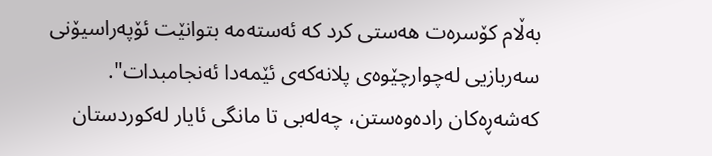به‌ڵام كۆسره‌ت هه‌ستی كرد كه‌ ئه‌سته‌مه‌ بتوانێت ئۆپه‌راسیۆنی سه‌ربازیی له‌چوارچێوه‌ی پلانه‌كه‌ی ئێمه‌دا ئه‌نجامبدات".
كه‌شه‌ڕه‌كان راده‌وه‌ستن، چه‌له‌بی تا مانگی ئایار له‌كوردستان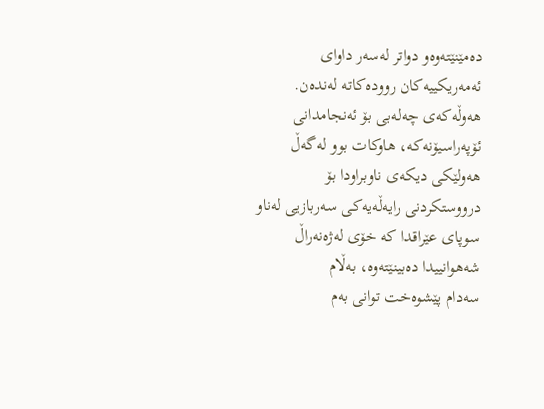ده‌مێنێته‌وه‌‌و دواتر له‌سه‌ر داوای ئه‌مه‌ریكییه‌كان رووده‌كاته‌ له‌نده‌ن.
هه‌وڵه‌كه‌ی چه‌له‌بی بۆ ئه‌نجامدانی ئۆپه‌راسیۆنه‌كه‌، هاوكات بوو له‌گه‌ڵ هه‌ولێكی دیكه‌ی ناوبراودا بۆ درووستكردنی رایه‌ڵه‌یه‌كی سه‌ربازیی له‌ناو سوپای عێراقدا كه‌ خۆی له‌ژه‌نه‌راڵ شه‌هوانییدا ده‌بینێته‌وه‌، به‌ڵام
سه‌دام پێشوه‌خت توانی به‌م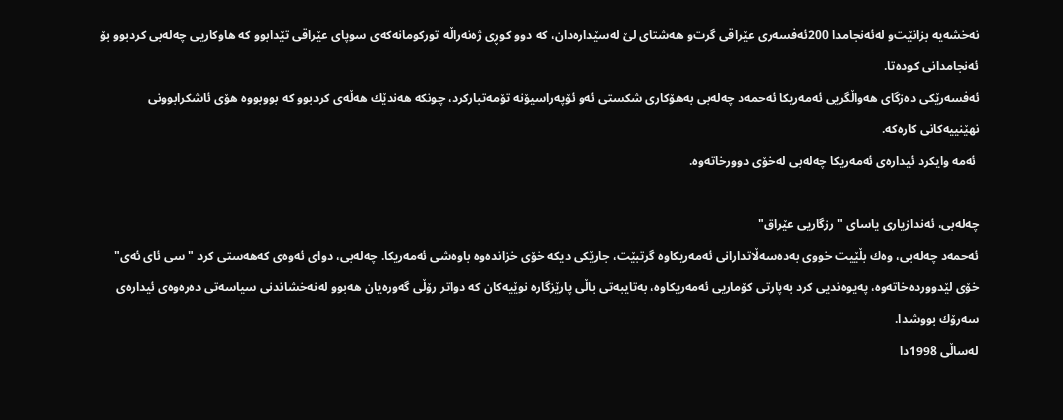نه‌خشه‌یه‌ بزانێت‌و له‌ئه‌نجامدا 200ئه‌فسه‌ری عێراقی گرت‌و هه‌شتای لێ له‌سێداره‌دان، كه‌ دوو كوڕی ژه‌نه‌راڵه‌ توركومانه‌كه‌ی سوپای عێراقی تێدابوو كه‌ هاوكاریی چه‌له‌بی كردبوو بۆ ئه‌نجامدانی كوده‌تا.
ئه‌فسه‌رێكی ده‌زگای هه‌واڵگریی ئه‌مه‌ریكا ئه‌حمه‌د چه‌له‌بی به‌هۆكاری شكستی ئه‌و ئۆپه‌راسیۆنه‌ تۆمه‌تباركرد، چونكه‌ هه‌ندێك هه‌ڵه‌ی كردبوو كه‌ بووبووه‌ هۆی ئاشكرابوونی نهێنییه‌كانی كاره‌كه‌.
 ئه‌مه‌ وایكرد ئیداره‌ی ئه‌مه‌ریكا چه‌له‌بی له‌خۆی دوورخاته‌وه‌.

چه‌له‌بی، ئه‌ندازیاری یاسای "رزگاریی عێراق"
ئه‌حمه‌د چه‌له‌بی، وه‌ك بڵێیت خووی به‌ده‌سه‌ڵاتدارانی ئه‌مه‌ریكاوه‌ گرتبێت، جارێكی دیكه‌ خۆی خزانده‌وه‌ باوه‌شی ئه‌مه‌ریكا. چه‌له‌بی، دوای ئه‌وه‌ی كه‌هه‌ستی كرد "سی ئای ئه‌ی" خۆی لێدوورده‌خاته‌وه‌، په‌یوه‌ندیی كرد به‌پارتی كۆماریی ئه‌مه‌ریكاوه‌، به‌تایبه‌تی باڵی پارێزگاره‌ نوێیه‌كان كه‌ دواتر رۆڵی گه‌وره‌یان هه‌بوو له‌نه‌خشاندنی سیاسه‌تی ده‌ره‌وه‌ی ئیداره‌ی سه‌رۆك بووشدا.
له‌ساڵی 1998دا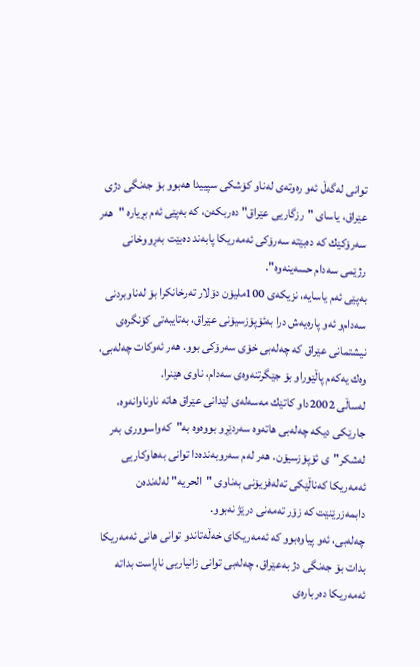توانی له‌گه‌ڵ ئه‌و ره‌وته‌ی له‌ناو كۆشكی سپییدا هه‌بوو بۆ جه‌نگی دژی عێراق، یاسای "رزگاریی عێراق" ده‌ربكه‌ن، كه‌ به‌پێی ئه‌م بڕیاره‌ "هه‌ر سه‌رۆكێك كه‌ ده‌بێته‌ سه‌رۆكی ئه‌مه‌ریكا پابه‌ند ده‌بێت به‌ڕووخانی رژێمی سه‌دام حسه‌ینه‌وه‌".
به‌پێی ئه‌م یاسایه‌، نزیكه‌ی 100ملیۆن دۆلار ته‌رخانكرا بۆ له‌ناوبردنی سه‌دام‌و ئه‌و پاره‌یه‌ش درا به‌ئۆپۆزسیۆنی عێراق، به‌تایبه‌تی كۆنگره‌ی نیشتمانی عێراق كه‌ چه‌له‌بی خۆی سه‌رۆكی بوو. هه‌ر ئه‌وكات چه‌له‌بی، وه‌ك یه‌كه‌م پاڵێوراو بۆ جێگرتنه‌وه‌ی سه‌دام، ناوی هێنرا.
له‌ساڵی 2002دا‌و كاتێك مه‌سه‌له‌ی لێدانی عێراق هاته‌ ناوناوانه‌وه‌، جارێكی دیكه‌ چه‌له‌بی هاته‌وه‌ سه‌ردێڕ‌و بووه‌وه‌ به‌"كه‌واسووری به‌ر له‌شكر"ی ئۆپۆزسیۆن. هه‌ر له‌م سه‌روبه‌نده‌دا توانی به‌هاوكاریی ئه‌مه‌ریكا كه‌ناڵێكی ته‌له‌فزیۆنی به‌ناوی "الحریه‌" له‌له‌نده‌ن دابمه‌زرێنێت كه‌ زۆر ته‌مه‌نی درێژ نه‌بوو.
چه‌له‌بی، ئه‌و پیاوه‌بوو كه‌ ئه‌مه‌ریكای خه‌ڵه‌تاند‌و توانی هانی ئه‌مه‌ریكا بدات بۆ جه‌نگی دژ به‌عێراق، چه‌له‌بی توانی زانیاریی ناڕاست بداته‌ ئه‌مه‌ریكا ده‌رباره‌ی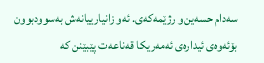سه‌دام حسه‌ین‌و رژێمه‌كه‌ی. ئه‌و زانیارییانه‌ش به‌سوودبوون بۆئه‌وه‌ی ئیداره‌ی ئه‌مه‌ریكا قه‌ناعه‌ت پێبێنن كه‌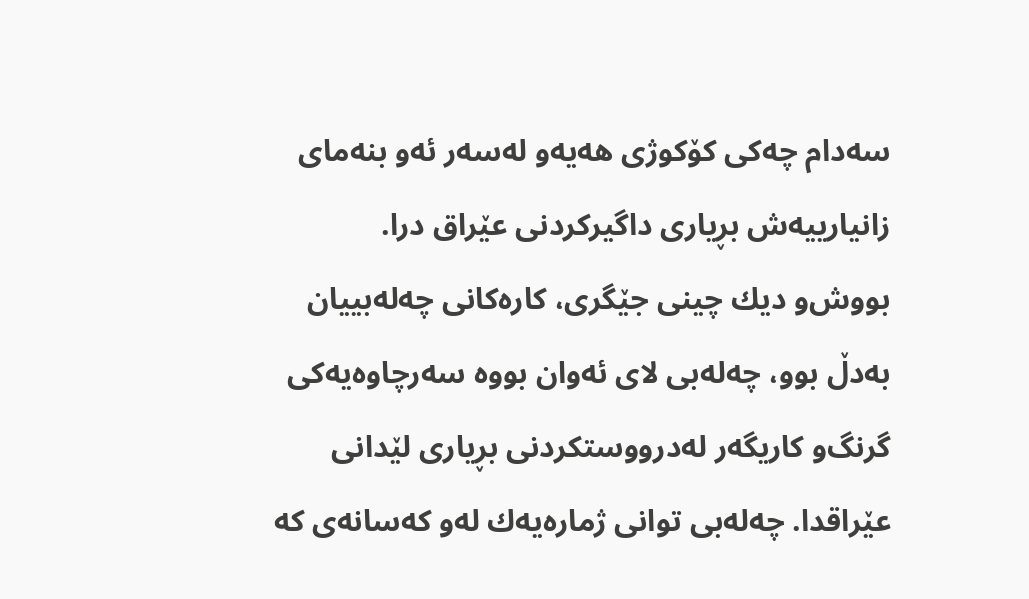سه‌دام چه‌كی كۆكوژی هه‌یه‌‌و له‌سه‌ر ئه‌و بنه‌مای زانیارییه‌ش بڕیاری داگیركردنی عێراق درا.
بووش‌و دیك چینی جێگری، كاره‌كانی چه‌له‌بییان به‌دڵ بوو، چه‌له‌بی لای ئه‌وان بووه‌ سه‌رچاوه‌یه‌كی گرنگ‌و كاریگه‌ر له‌درووستكردنی بڕیاری لێدانی عێراقدا. چه‌له‌بی توانی ژماره‌یه‌ك له‌و كه‌سانه‌ی كه‌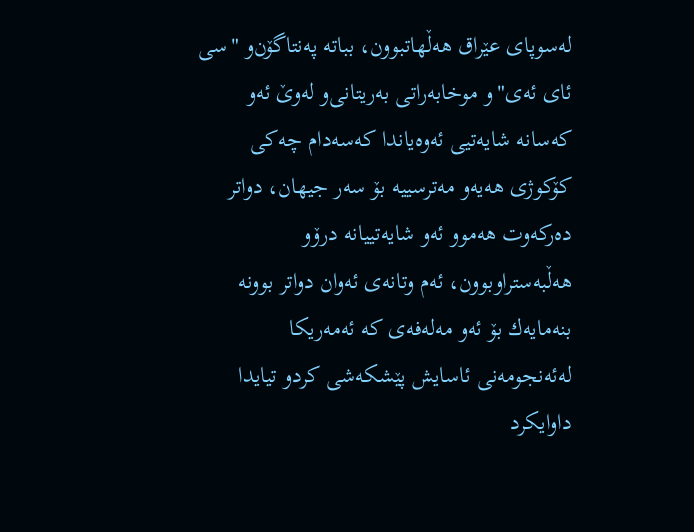له‌سوپای عێراق هه‌ڵهاتبوون، بباته‌ په‌نتاگۆن‌و "سی ئای ئه‌ی"و موخابه‌راتی به‌ریتانی‌و له‌وێ ئه‌و كه‌سانه‌ شایه‌تیی ئه‌وه‌یاندا كه‌سه‌دام چه‌كی كۆكوژی هه‌یه‌‌و مه‌ترسییه‌ بۆ سه‌ر جیهان، دواتر ده‌ركه‌وت هه‌موو ئه‌و شایه‌تییانه‌ درۆ‌و هه‌ڵبه‌ستراوبوون، ئه‌م وتانه‌ی ئه‌وان دواتر بوونه‌ بنه‌مایه‌ك بۆ ئه‌و مه‌له‌فه‌ی كه‌ ئه‌مه‌ریكا له‌ئه‌نجومه‌نی ئاسایش پێشكه‌شی كرد‌و تیایدا داوایكرد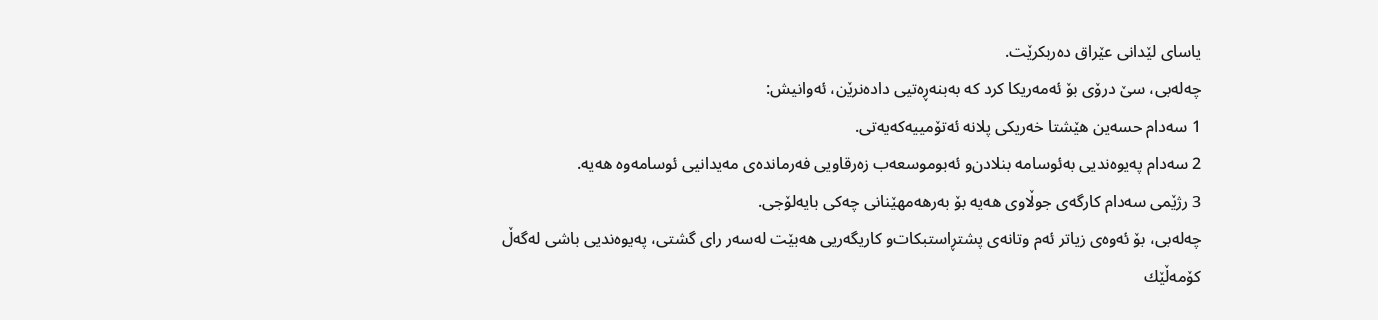یاسای لێدانی عێراق ده‌ربكرێت.
چه‌له‌بی، سێ درۆی بۆ ئه‌مه‌ریكا كرد كه‌ به‌بنه‌ڕه‌تیی داده‌نرێن، ئه‌وانیش:
1 سه‌دام حسه‌ین هێشتا خه‌ریكی پلانه‌ ئه‌تۆمییه‌كه‌یه‌تی.
2 سه‌دام په‌یوه‌ندیی به‌ئوسامه‌ بنلادن‌و ئه‌بوموسعه‌ب زه‌رقاویی فه‌رمانده‌ی مه‌یدانیی ئوسامه‌وه‌ هه‌یه‌.
3 رژێمی سه‌دام كارگه‌ی جوڵاوی هه‌یه‌ بۆ به‌رهه‌مهێنانی چه‌كی بایه‌لۆجی.
چه‌له‌بی، بۆ ئه‌وه‌ی زیاتر ئه‌م وتانه‌ی پشتڕاستبكات‌و كاریگه‌ریی هه‌بێت له‌سه‌ر رای گشتی، په‌یوه‌ندیی باشی له‌گه‌ڵ كۆمه‌ڵێك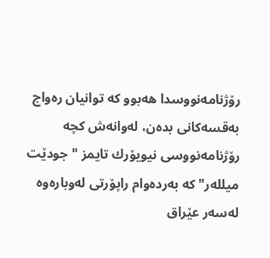رۆژنامه‌نووسدا هه‌بوو كه‌ توانیان ره‌واج به‌قسه‌كانی بده‌ن، له‌وانه‌ش كچه‌ رۆژنامه‌نووسی نیویۆرك تایمز "جودێت میلله‌ر" كه‌ به‌رده‌وام راپۆرتی له‌وباره‌وه‌ له‌سه‌ر عێراق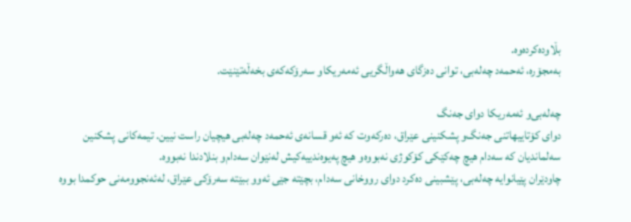بڵاوده‌كرده‌وه‌.
به‌مجۆره‌، ئه‌حمه‌د چه‌له‌بی، توانی ده‌زگای هه‌واڵگریی ئه‌مه‌ریكا‌و سه‌رۆكه‌كه‌ی بخه‌ڵه‌تێنێت.

چه‌له‌بی‌و ئه‌مه‌ریكا دوای جه‌نگ
دوای كۆتاییهاتنی جه‌نگ‌و پشكنینی عێراق، ده‌ركه‌وت كه‌ ئه‌و قسانه‌ی ئه‌حمه‌د چه‌له‌بی هیچیان راست نیین. تیمه‌كانی پشكنین سه‌لماندیان كه‌ سه‌دام هیچ چه‌كێكی كۆكوژی نه‌بووه‌‌و هیچ په‌یوه‌ندییه‌كیش له‌نێوان سه‌دام‌و بنلادندا نه‌بووه‌.
چاودێران پێیانوایه‌ چه‌له‌بی، پێشبینی ده‌كرد دوای رووخانی سه‌دام، بچێته‌ جێی ئه‌و‌و ببێته‌ سه‌رۆكی عێراق، له‌ئه‌نجوومه‌نی حوكمدا بووه‌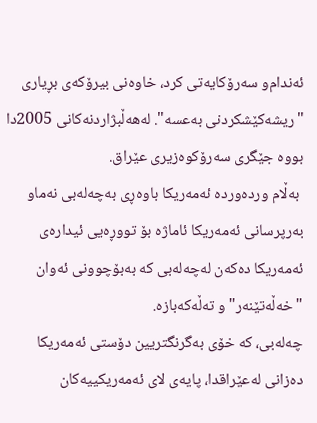ئه‌ندام‌و سه‌رۆكایه‌تی كرد، خاوه‌نی بیرۆكه‌ی بڕیاری "ریشه‌كێشكردنی به‌عسه‌". له‌هه‌ڵبژاردنه‌كانی 2005دا بووه‌ جێگری سه‌رۆكوه‌زیری عێراق.
 به‌ڵام ورده‌ورده‌ ئه‌مه‌ریكا باوه‌ڕی به‌چه‌له‌بی نه‌ما‌و به‌رپرسانی ئه‌مه‌ریكا ئاماژه‌ بۆ تووڕه‌یی ئیداره‌ی ئه‌مه‌ریكا ده‌كه‌ن له‌چه‌له‌بی كه‌ به‌بۆچوونی ئه‌وان "خه‌ڵه‌تێنه‌ر"و ته‌ڵه‌كه‌بازه‌.
چه‌له‌بی، كه‌ خۆی به‌گرنگتریین دۆستی ئه‌مه‌ریكا ده‌زانی له‌عێراقدا، پایه‌ی لای ئه‌مه‌ریكییه‌كان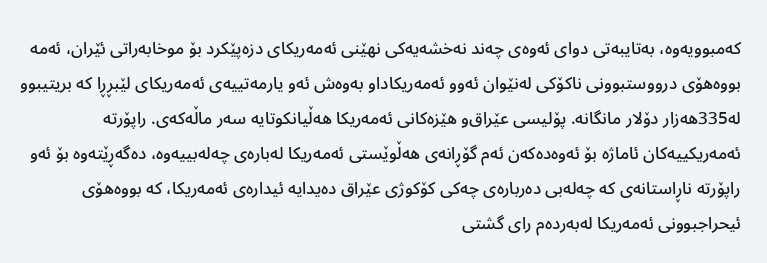كه‌مبوویه‌وه‌، به‌تایبه‌تی دوای ئه‌وه‌ی چه‌ند نه‌خشه‌یه‌كی نهێنی ئه‌مه‌ریكای دزه‌پێكرد بۆ موخابه‌راتی ئێران، ئه‌مه‌ بووه‌هۆی درووستبوونی ناكۆكی له‌نێوان ئه‌و‌و ئه‌مه‌ریكادا‌و به‌وه‌ش ئه‌و یارمه‌تییه‌ی ئه‌مه‌ریكای لێبڕڕا كه‌ بریتیبوو له‌335هه‌زار دۆلار مانگانه‌. پۆلیسی عێراق‌و هێزه‌كانی ئه‌مه‌ریكا هه‌ڵیانكوتایه‌ سه‌ر ماڵه‌كه‌ی. راپۆرته‌ ئه‌مه‌ریكییه‌كان ئاماژه‌ بۆ ئه‌وه‌ده‌كه‌ن ئه‌م گۆڕانه‌ی هه‌ڵوێستی ئه‌مه‌ریكا له‌باره‌ی چه‌له‌بییه‌وه‌، ده‌گه‌ڕێته‌وه‌ بۆ ئه‌و راپۆرته‌ ناڕاستانه‌ی كه‌ چه‌له‌بی ده‌رباره‌ی چه‌كی كۆكوژی عێراق ده‌یدایه‌ ئیداره‌ی ئه‌مه‌ریكا، كه‌ بووه‌هۆی ئیحراجبوونی ئه‌مه‌ریكا له‌به‌رده‌م رای گشتی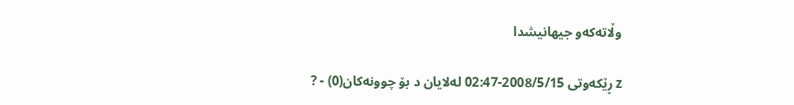وڵاته‌كه‌‌و جیهانیشدا

z ڕێکه‌وتی 2008/5/15-02:47 له‌لایان د بۆ چوونه‌کان(0) - ?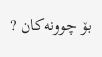بۆ چوونه‌کان ?